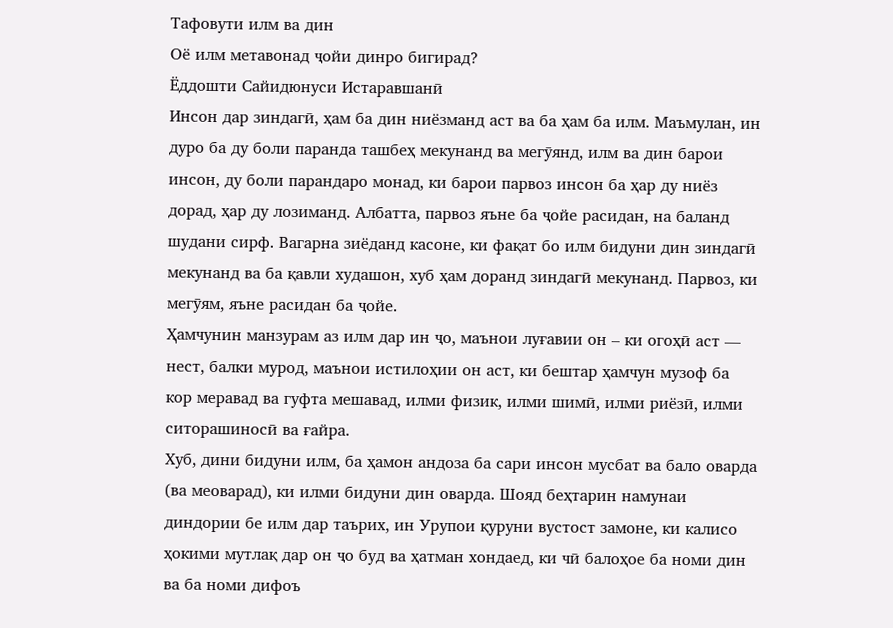Тафовути илм ва дин
Оё илм метавонад ҷойи динро бигирад?
Ёддошти Сайидюнуси Истаравшанӣ
Инсон дар зиндагӣ, ҳам ба дин ниёзманд аст ва ба ҳам ба илм. Маъмулан, ин дуро ба ду боли паранда ташбеҳ мекунанд ва мегӯянд, илм ва дин барои инсон, ду боли парандаро монад, ки барои парвоз инсон ба ҳар ду ниёз дорад, ҳар ду лозиманд. Албатта, парвоз яъне ба ҷойе расидан, на баланд шудани сирф. Вагарна зиёданд касоне, ки фақат бо илм бидуни дин зиндагӣ мекунанд ва ба қавли худашон, хуб ҳам доранд зиндагӣ мекунанд. Парвоз, ки мегӯям, яъне расидан ба ҷойе.
Ҳамчунин манзурам аз илм дар ин ҷо, маънои луғавии он – ки огоҳӣ аст — нест, балки мурод, маънои истилоҳии он аст, ки бештар ҳамчун музоф ба кор меравад ва гуфта мешавад, илми физик, илми шимӣ, илми риёзӣ, илми ситорашиносӣ ва ғайра.
Хуб, дини бидуни илм, ба ҳамон андоза ба сари инсон мусбат ва бало оварда (ва меоварад), ки илми бидуни дин оварда. Шояд беҳтарин намунаи диндории бе илм дар таърих, ин Урупои қуруни вустост замоне, ки калисо ҳокими мутлақ дар он ҷо буд ва ҳатман хондаед, ки чӣ балоҳое ба номи дин ва ба номи дифоъ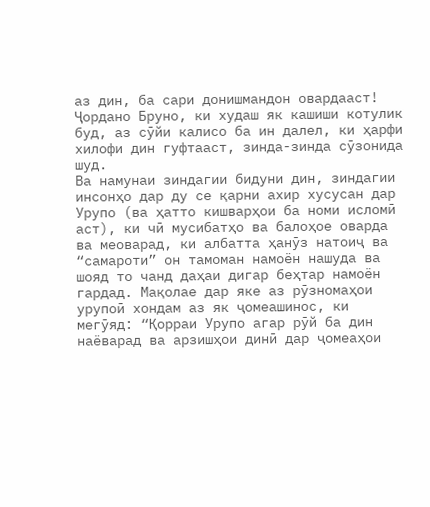аз дин, ба сари донишмандон овардааст! Ҷордано Бруно, ки худаш як кашиши котулик буд, аз сӯйи калисо ба ин далел, ки ҳарфи хилофи дин гуфтааст, зинда-зинда сӯзонида шуд.
Ва намунаи зиндагии бидуни дин, зиндагии инсонҳо дар ду се қарни ахир хусусан дар Урупо (ва ҳатто кишварҳои ба номи исломӣ аст), ки чӣ мусибатҳо ва балоҳое оварда ва меоварад, ки албатта ҳанӯз натоиҷ ва “самароти” он тамоман намоён нашуда ва шояд то чанд даҳаи дигар беҳтар намоён гардад. Мақолае дар яке аз рӯзномаҳои урупоӣ хондам аз як ҷомеашинос, ки мегӯяд: “Қорраи Урупо агар рӯй ба дин наёварад ва арзишҳои динӣ дар ҷомеаҳои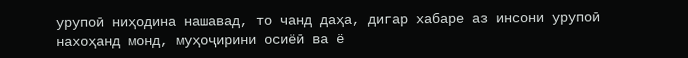урупоӣ ниҳодина нашавад, то чанд даҳа, дигар хабаре аз инсони урупоӣ нахоҳанд монд, муҳоҷирини осиёӣ ва ё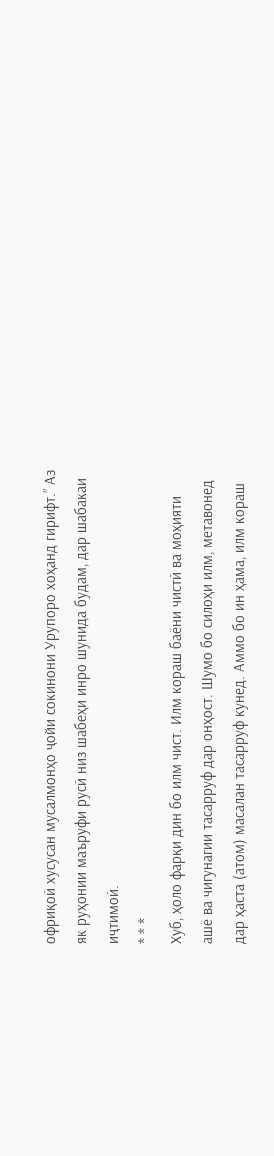офриқоӣ хусусан мусалмонҳо ҷойи сокинони Урупоро хоҳанд гирифт.” Аз як руҳонии маъруфи русӣ низ шабеҳи инро шунида будам, дар шабакаи иҷтимоӣ.
* * *
Хуб, ҳоло фарқи дин бо илм чист. Илм кораш баёни чистӣ ва моҳияти ашё ва чигунагии тасарруф дар онҳост. Шумо бо силоҳи илм, метавонед дар ҳаста (атом) масалан тасарруф кунед. Аммо бо ин ҳама, илм кораш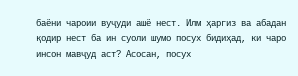баёни чароии вуҷуди ашё нест. Илм ҳаргиз ва абадан қодир нест ба ин суоли шумо посух бидиҳад, ки чаро инсон мавҷуд аст? Асосан, посух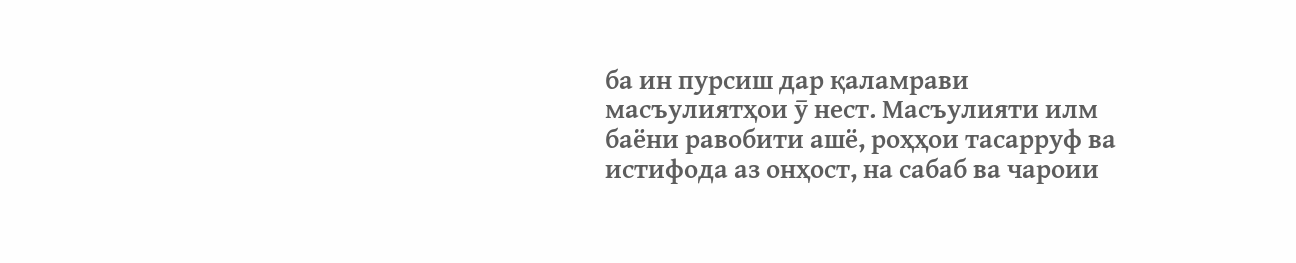ба ин пурсиш дар қаламрави масъулиятҳои ӯ нест. Масъулияти илм баёни равобити ашё, роҳҳои тасарруф ва истифода аз онҳост, на сабаб ва чароии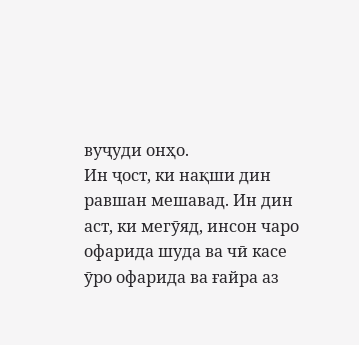вуҷуди онҳо.
Ин ҷост, ки нақши дин равшан мешавад. Ин дин аст, ки мегӯяд, инсон чаро офарида шуда ва чӣ касе ӯро офарида ва ғайра аз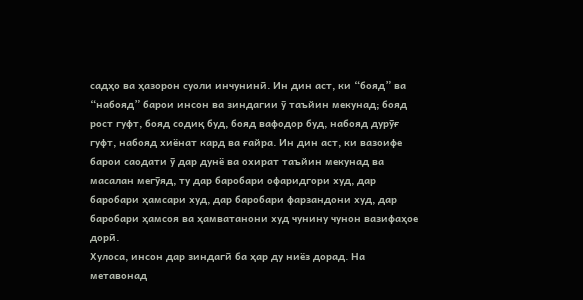садҳо ва ҳазорон суоли инчунинӣ. Ин дин аст, ки “бояд” ва “набояд” барои инсон ва зиндагии ӯ таъйин мекунад; бояд рост гуфт, бояд содиқ буд, бояд вафодор буд, набояд дурӯғ гуфт, набояд хиёнат кард ва ғайра. Ин дин аст, ки вазоифе барои саодати ӯ дар дунё ва охират таъйин мекунад ва масалан мегӯяд, ту дар баробари офаридгори худ, дар баробари ҳамсари худ, дар баробари фарзандони худ, дар баробари ҳамсоя ва ҳамватанони худ чунину чунон вазифаҳое дорӣ.
Хулоса, инсон дар зиндагӣ ба ҳар ду ниёз дорад. На метавонад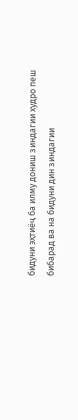бидуни эҳтиёҷ ба илму дониш зиндагии худро пеш бибарад ва на бидуни дин зиндагии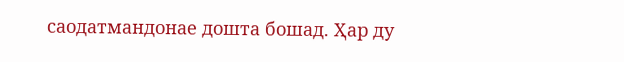саодатмандонае дошта бошад. Ҳар ду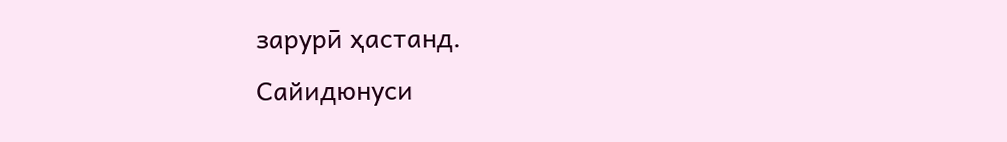зарурӣ ҳастанд.
Сайидюнуси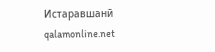Истаравшанӣ
qalamonline.net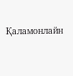Қаламонлайн